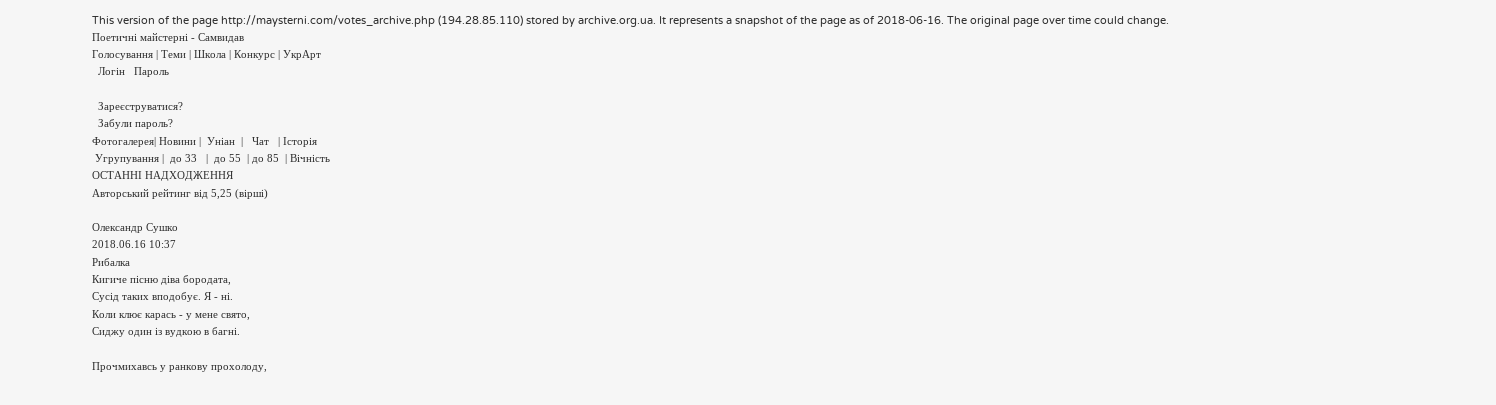This version of the page http://maysterni.com/votes_archive.php (194.28.85.110) stored by archive.org.ua. It represents a snapshot of the page as of 2018-06-16. The original page over time could change.
Поетичні майстерні - Самвидав
Голосування | Теми | Школа | Конкурс | УкрАрт
  Логін   Пароль

  Зареєструватися?
  Забули пароль?
Фотогалерея| Новини |  Уніан  |   Чат   | Історія
 Угрупування |  до 33   |  до 55  | до 85  | Вічність
ОСТАННІ НАДХОДЖЕННЯ
Авторський рейтинг від 5,25 (вірші)

Олександр Сушко
2018.06.16 10:37
Рибалка
Кигиче пісню діва бородата,
Сусід таких вподобує. Я - ні.
Коли клює карась - у мене свято,
Сиджу один із вудкою в багні.

Прочмихавсь у ранкову прохолоду,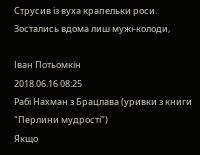Струсив із вуха крапельки роси.
Зостались вдома лиш мужі-колоди,

Іван Потьомкін
2018.06.16 08:25
Рабі Нахман з Брацлава (уривки з книги "Перлини мудрості")
Якщо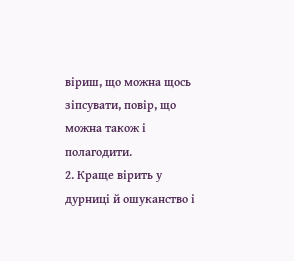віриш, що можна щось зіпсувати, повір, що можна також і полагодити.
2. Краще вірить у дурниці й ошуканство і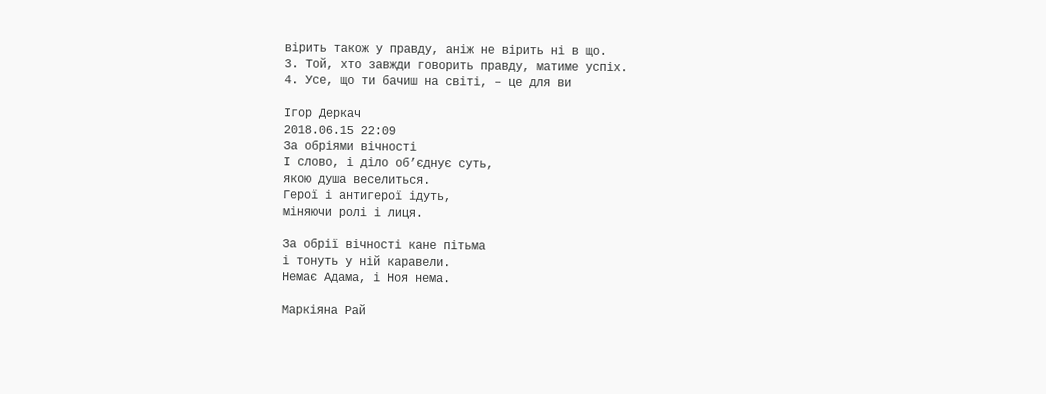вірить також у правду, аніж не вірить ні в що.
3. Той, хто завжди говорить правду, матиме успіх.
4. Усе, що ти бачиш на світі, – це для ви

Ігор Деркач
2018.06.15 22:09
За обріями вічності
І слово, і діло об’єднує суть,
якою душа веселиться.
Герої і антигерої ідуть,
міняючи ролі і лиця.

За обрії вічності кане пітьма
і тонуть у ній каравели.
Немає Адама, і Ноя нема.

Маркіяна Рай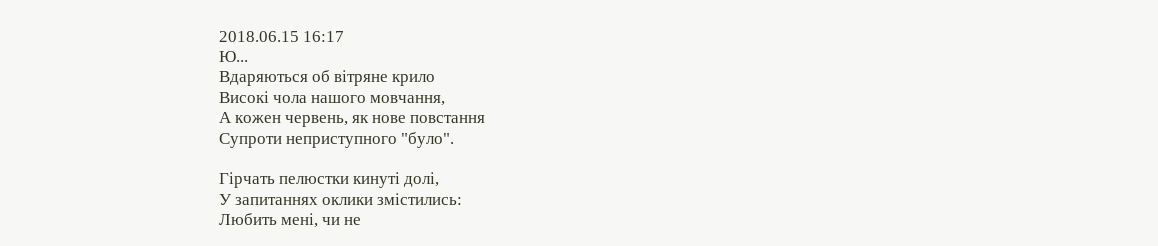2018.06.15 16:17
Ю...
Вдаряються об вітряне крило
Високі чола нашого мовчання,
А кожен червень, як нове повстання
Супроти неприступного "було".

Гірчать пелюстки кинуті долі,
У запитаннях оклики змістились:
Любить мені, чи не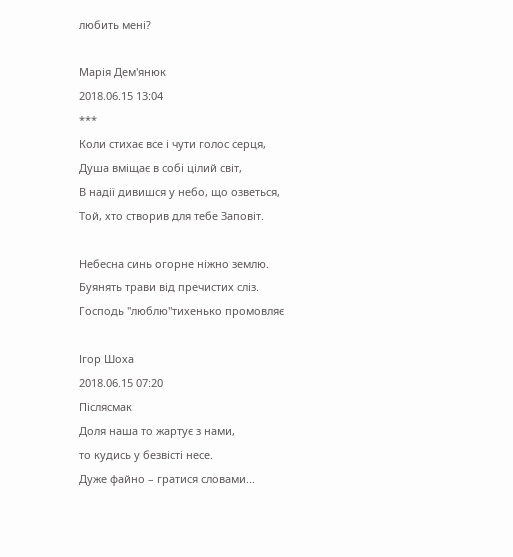любить мені?

Марія Дем'янюк
2018.06.15 13:04
***
Коли стихає все і чути голос серця,
Душа вміщає в собі цілий світ,
В надії дивишся у небо, що озветься,
Той, хто створив для тебе Заповіт.

Небесна синь огорне ніжно землю.
Буянять трави від пречистих сліз.
Господь "люблю"тихенько промовляє

Ігор Шоха
2018.06.15 07:20
Післясмак
Доля наша то жартує з нами,
то кудись у безвісті несе.
Дуже файно – гратися словами...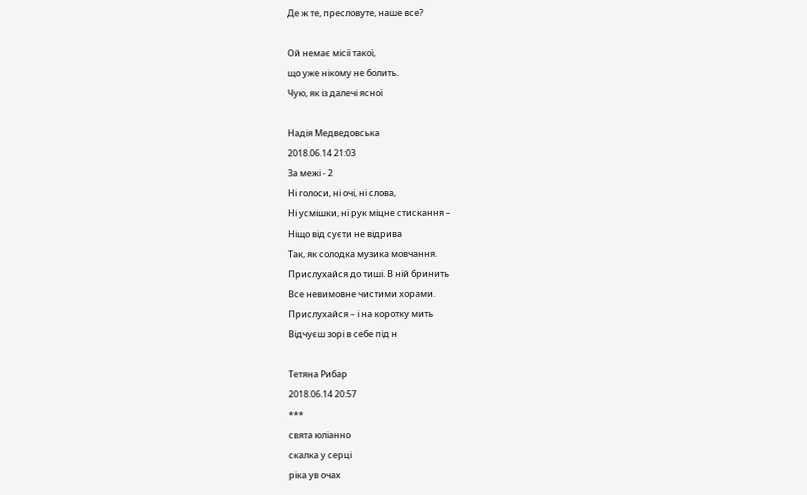Де ж те, пресловуте, наше все?

Ой немає місії такої,
що уже нікому не болить.
Чую, як із далечі ясної

Надія Медведовська
2018.06.14 21:03
За межі - 2
Ні голоси, ні очі, ні слова,
Ні усмішки, ні рук міцне стискання –
Ніщо від суєти не відрива
Так, як солодка музика мовчання.
Прислухайся до тиші. В ній бринить
Все невимовне чистими хорами.
Прислухайся – і на коротку мить
Відчуєш зорі в себе під н

Тетяна Рибар
2018.06.14 20:57
***
свята юліанно
скалка у серці
ріка ув очах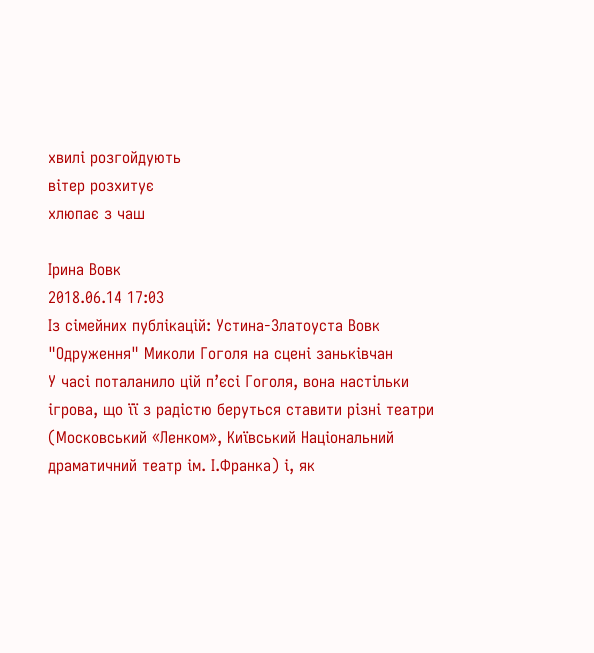хвилі розгойдують
вітер розхитує
хлюпає з чаш

Ірина Вовк
2018.06.14 17:03
Із сімейних публікацій: Устина-Златоуста Вовк "Одруження" Миколи Гоголя на сцені заньківчан
У часі поталанило цій п’єсі Гоголя, вона настільки ігрова, що її з радістю беруться ставити різні театри (Московський «Ленком», Київський Національний драматичний театр ім. І.Франка) і, як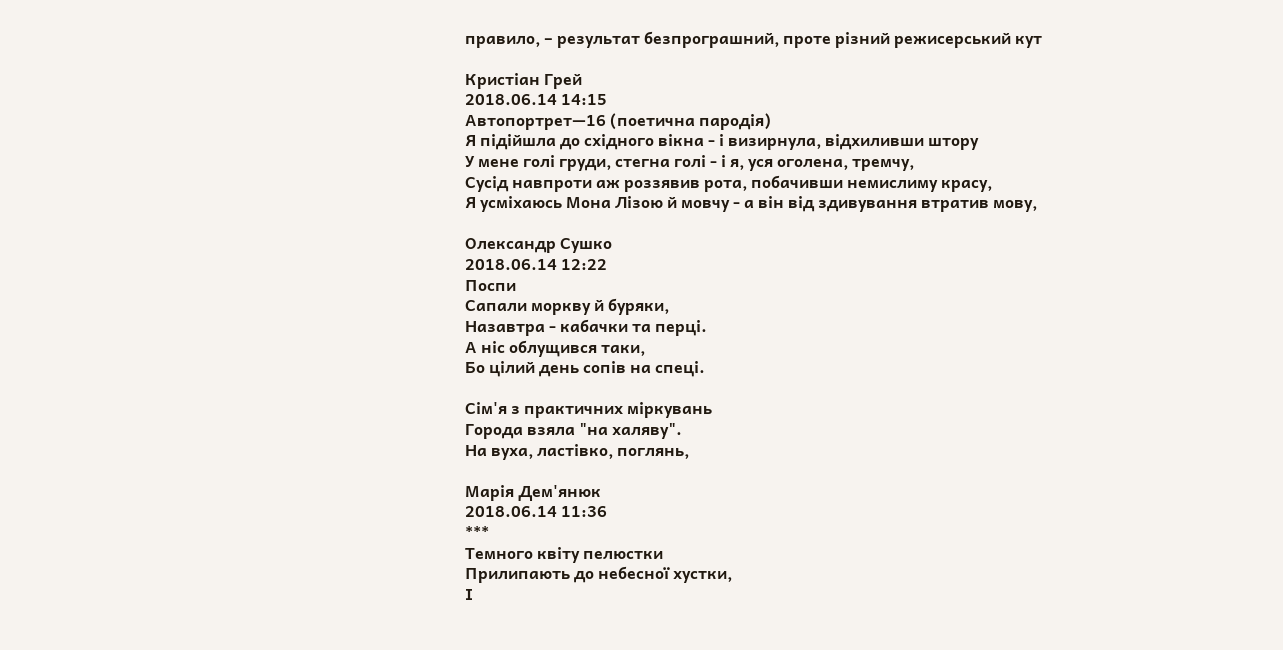правило, – результат безпрограшний, проте різний режисерський кут

Кристіан Грей
2018.06.14 14:15
Автопортрет—16 (поетична пародія)
Я підійшла до східного вікна - і визирнула, відхиливши штору
У мене голі груди, стегна голі - і я, уся оголена, тремчу,
Сусід навпроти аж роззявив рота, побачивши немислиму красу,
Я усміхаюсь Мона Лізою й мовчу - а він від здивування втратив мову,

Олександр Сушко
2018.06.14 12:22
Поспи
Сапали моркву й буряки,
Назавтра - кабачки та перці.
А ніс облущився таки,
Бо цілий день сопів на спеці.

Сім'я з практичних міркувань
Города взяла "на халяву".
На вуха, ластівко, поглянь,

Марія Дем'янюк
2018.06.14 11:36
***
Темного квіту пелюстки
Прилипають до небесної хустки,
І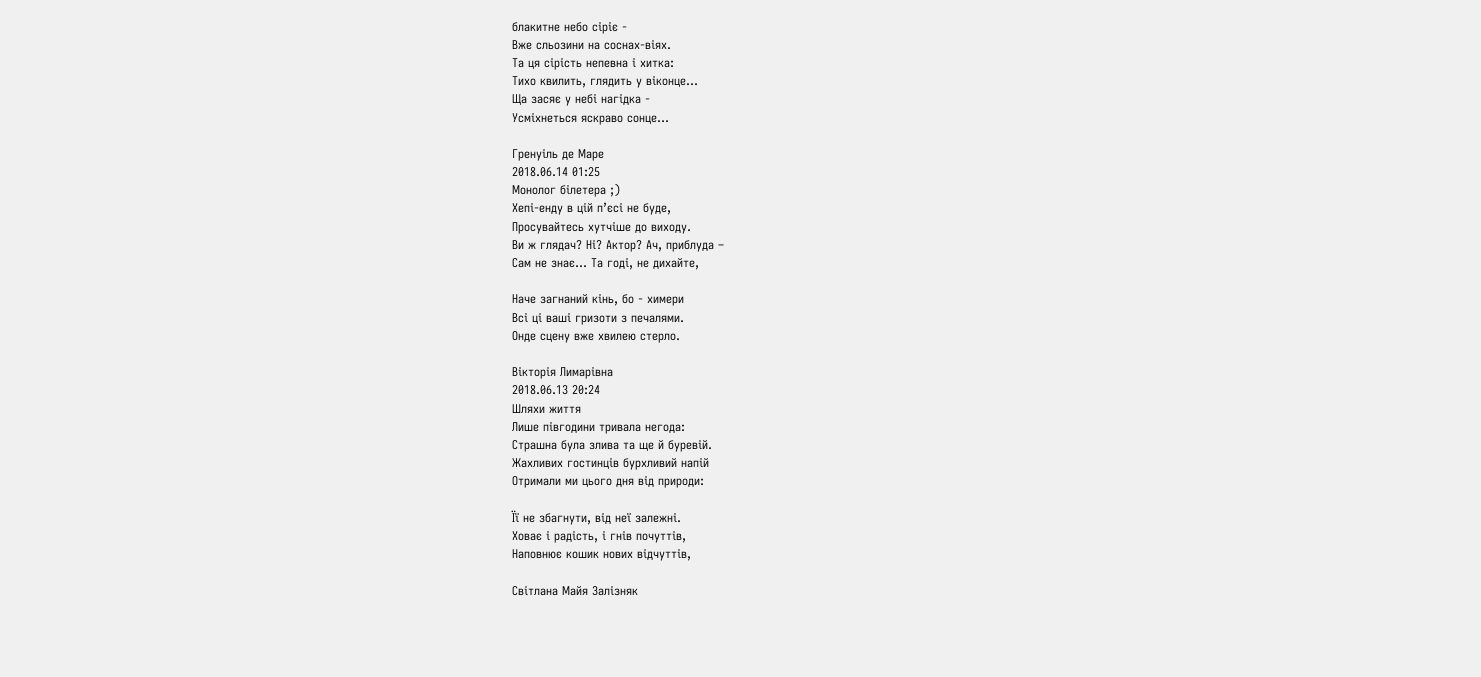блакитне небо сіріє -
Вже сльозини на соснах-віях.
Та ця сірість непевна і хитка:
Тихо квилить, глядить у віконце...
Ща засяє у небі нагідка -
Усміхнеться яскраво сонце...

Гренуіль де Маре
2018.06.14 01:25
Монолог білетера ;)
Хепі-енду в цій п’єсі не буде,
Просувайтесь хутчіше до виходу.
Ви ж глядач? Ні? Актор? Ач, приблуда –
Сам не знає… Та годі, не дихайте,

Наче загнаний кінь, бо - химери
Всі ці ваші гризоти з печалями.
Онде сцену вже хвилею стерло.

Вікторія Лимарівна
2018.06.13 20:24
Шляхи життя
Лише півгодини тривала негода:
Страшна була злива та ще й буревій.
Жахливих гостинців бурхливий напій
Отримали ми цього дня від природи:

Її не збагнути, від неї залежні.
Ховає і радість, і гнів почуттів,
Наповнює кошик нових відчуттів,

Світлана Майя Залізняк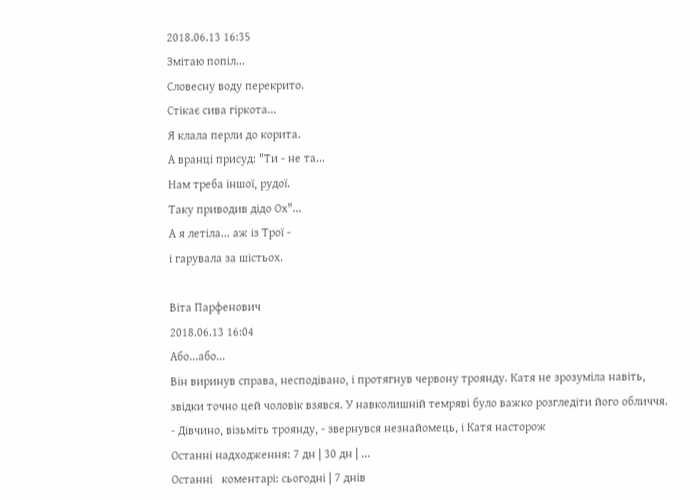2018.06.13 16:35
Змітаю попіл...
Словесну воду перекрито.
Стікає сива гіркота...
Я клала перли до корита.
А вранці присуд: "Ти - не та...
Нам треба іншої, рудої.
Таку приводив дідо Ох"...
А я летіла... аж із Трої -
і гарувала за шістьох.

Віта Парфенович
2018.06.13 16:04
Або...або...
Він виринув справа, несподівано, і протягнув червону троянду. Катя не зрозуміла навіть, звідки точно цей чоловік взявся. У навколишній темряві було важко розгледіти його обличчя. - Дівчино, візьміть троянду, - звернувся незнайомець, і Катя насторож
Останні надходження: 7 дн | 30 дн | ...
Останні   коментарі: сьогодні | 7 днів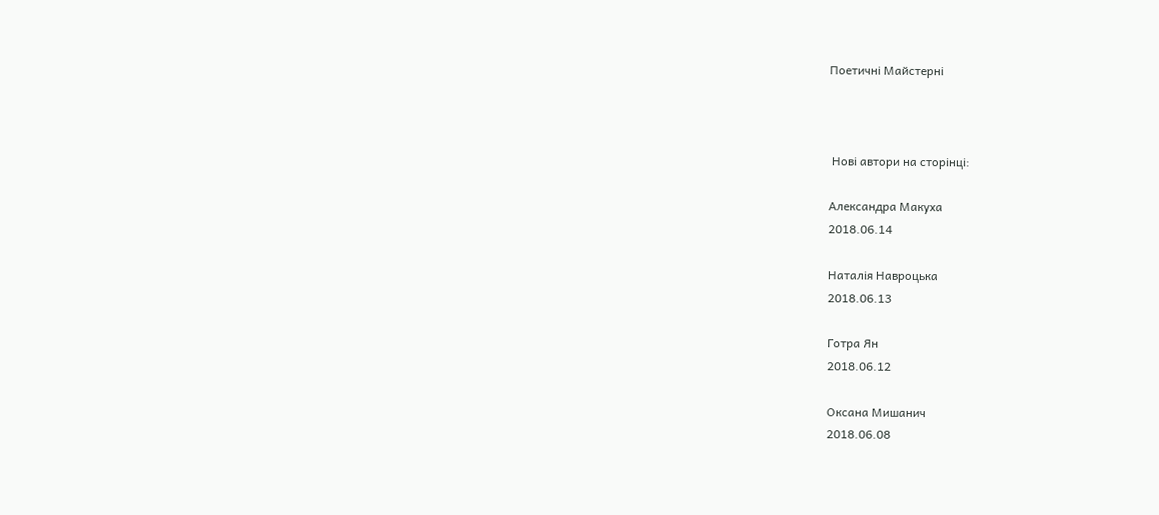Поетичні Майстерні



 Нові автори на сторінці:

Александра Макуха
2018.06.14

Наталія Навроцька
2018.06.13

Готра Ян
2018.06.12

Оксана Мишанич
2018.06.08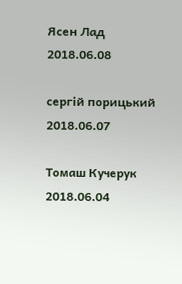Ясен Лад
2018.06.08

сергій порицький
2018.06.07

Томаш Кучерук
2018.06.04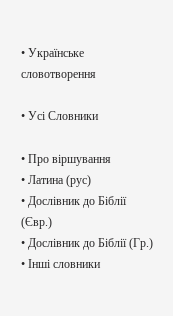• Українське словотворення

• Усі Словники

• Про віршування
• Латина (рус)
• Дослівник до Біблії (Євр.)
• Дослівник до Біблії (Гр.)
• Інші словники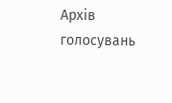Архів голосувань